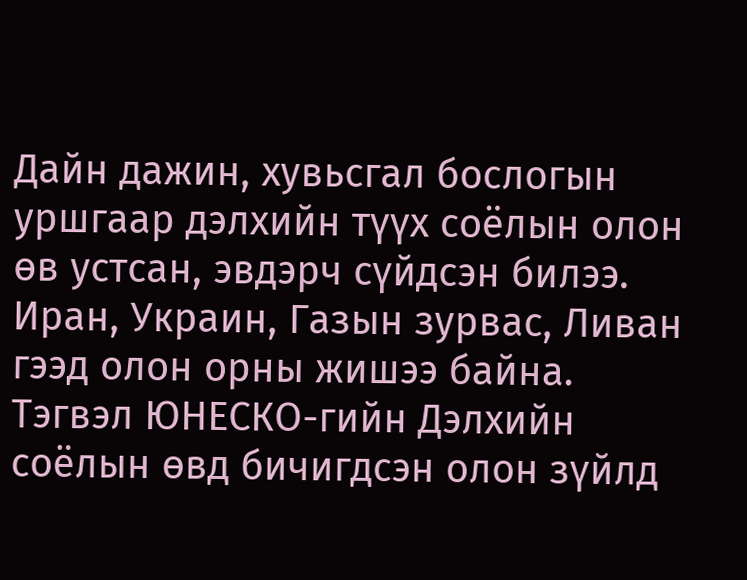Дайн дажин, хувьсгал бослогын уршгаар дэлхийн түүх соёлын олон өв устсан, эвдэрч сүйдсэн билээ. Иран, Украин, Газын зурвас, Ливан гээд олон орны жишээ байна. Тэгвэл ЮНЕСКО-гийн Дэлхийн соёлын өвд бичигдсэн олон зүйлд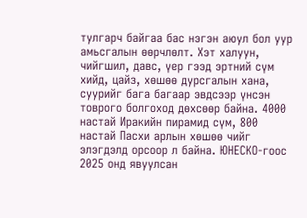тулгарч байгаа бас нэгэн аюул бол уур амьсгалын өөрчлөлт. Хэт халуун, чийгшил, давс, үер гээд эртний сүм хийд, цайз, хөшөө дурсгалын хана, суурийг бага багаар эвдсээр үнсэн товрого болгоход дөхсөөр байна. 4000 настай Иракийн пирамид сүм, 800 настай Пасхи арлын хөшөө чийг элэгдэлд орсоор л байна. ЮНЕСКО-гоос 2025 онд явуулсан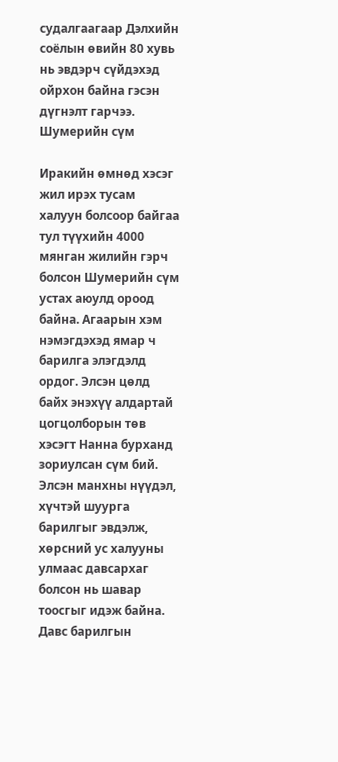судалгаагаар Дэлхийн соёлын өвийн 80 хувь нь эвдэрч сүйдэхэд ойрхон байна гэсэн дүгнэлт гарчээ.
Шумерийн сүм

Иракийн өмнөд хэсэг жил ирэх тусам халуун болсоор байгаа тул түүхийн 4000 мянган жилийн гэрч болсон Шумерийн сүм устах аюулд ороод байна. Агаарын хэм нэмэгдэхэд ямар ч барилга элэгдэлд ордог. Элсэн цөлд байх энэхүү алдартай цогцолборын төв хэсэгт Нанна бурханд зориулсан сүм бий. Элсэн манхны нүүдэл, хүчтэй шуурга барилгыг эвдэлж, хөрсний ус халууны улмаас давсархаг болсон нь шавар тоосгыг идэж байна. Давс барилгын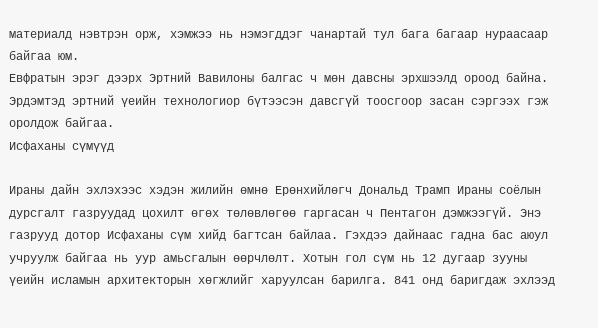материалд нэвтрэн орж, хэмжээ нь нэмэгддэг чанартай тул бага багаар нураасаар байгаа юм.
Евфратын эрэг дээрх Эртний Вавилоны балгас ч мөн давсны эрхшээлд ороод байна. Эрдэмтэд эртний үеийн технологиор бүтээсэн давсгүй тоосгоор засан сэргээх гэж оролдож байгаа.
Исфаханы сүмүүд

Ираны дайн эхлэхээс хэдэн жилийн өмнө Ерөнхийлөгч Дональд Трамп Ираны соёлын дурсгалт газруудад цохилт өгөх төлөвлөгөө гаргасан ч Пентагон дэмжээгүй. Энэ газрууд дотор Исфаханы сүм хийд багтсан байлаа. Гэхдээ дайнаас гадна бас аюул учруулж байгаа нь уур амьсгалын өөрчлөлт. Хотын гол сүм нь 12 дугаар зууны үеийн исламын архитекторын хөгжлийг харуулсан барилга. 841 онд баригдаж эхлээд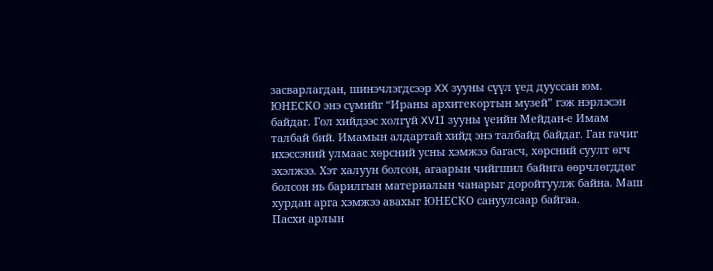засварлагдан, шинэчлэгдсээр XX зууны сүүл үед дууссан юм. ЮНЕСКО энэ сүмийг “Ираны архитекортын музей” гэж нэрлэсэн байдаг. Гол хийдээс холгүй XVII зууны үеийн Мейдан-е Имам талбай бий. Имамын алдартай хийд энэ талбайд байдаг. Ган гачиг ихэссэний улмаас хөрсний усны хэмжээ багасч, хөрсний суулт өгч эхэлжээ. Хэт халуун болсон, агаарын чийгшил байнга өөрчлөгддөг болсон нь барилгын материалын чанарыг доройтуулж байна. Маш хурдан арга хэмжээ авахыг ЮНЕСКО сануулсаар байгаа.
Пасхи арлын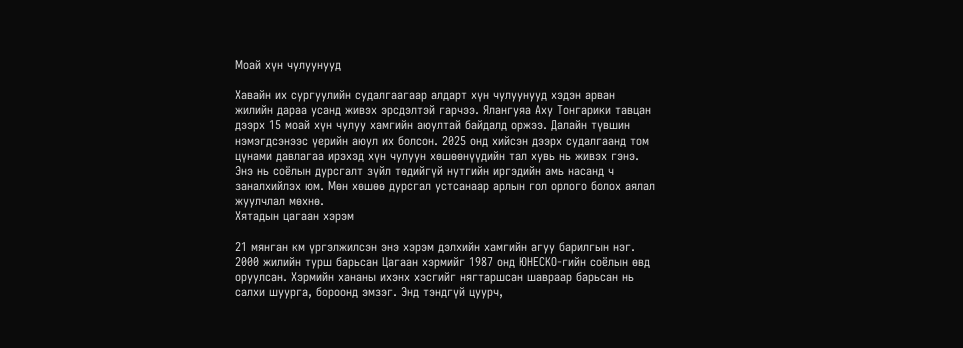Моай хүн чулуунууд

Хавайн их сургуулийн судалгаагаар алдарт хүн чулуунууд хэдэн арван жилийн дараа усанд живэх эрсдэлтэй гарчээ. Ялангуяа Аху Тонгарики тавцан дээрx 15 моай хүн чулуу хамгийн аюултай байдалд оржээ. Далайн түвшин нэмэгдсэнээс үерийн аюул их болсон. 2025 онд хийсэн дээрх судалгаанд том цүнами давлагаа ирэхэд хүн чулуун хөшөөнүүдийн тал хувь нь живэх гэнэ. Энэ нь соёлын дурсгалт зүйл төдийгүй нутгийн иргэдийн амь насанд ч заналхийлэх юм. Мөн хөшөө дурсгал устсанаар арлын гол орлого болох аялал жуулчлал мөхнө.
Хятадын цагаан хэрэм

21 мянган км үргэлжилсэн энэ хэрэм дэлхийн хамгийн агуу барилгын нэг. 2000 жилийн турш барьсан Цагаан хэрмийг 1987 онд ЮНЕСКО-гийн соёлын өвд оруулсан. Хэрмийн хананы ихэнх хэсгийг нягтаршсан шавраар барьсан нь салхи шуурга, бороонд эмзэг. Энд тэндгүй цуурч,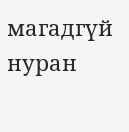магадгүй нуран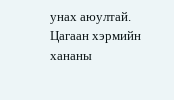унах аюултай. Цагаан хэрмийн хананы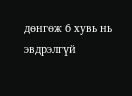дөнгөж 6 хувь нь эвдрэлгүй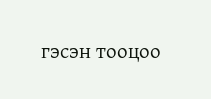гэсэн тооцоо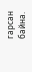гарсан байна.